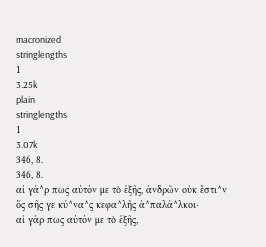macronized
stringlengths
1
3.25k
plain
stringlengths
1
3.07k
346, 8.
346, 8.
αἰ γά^ρ πως αὐτόν με τὸ ἑξῆς, ἀνδρῶν οὐκ ἔστι^ν ὃς σῆς γε κύ^να^ς κεφα^λῆς ἀ^παλά^λκοι·
αἰ γάρ πως αὐτόν με τὸ ἑξῆς,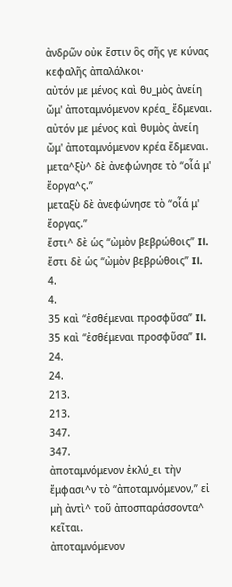ἀνδρῶν οὐκ ἔστιν ὃς σῆς γε κύνας κεφαλῆς ἀπαλάλκοι·
αὐτόν με μένος καὶ θυ_μὸς ἀνείη ὤμ' ἀποταμνόμενον κρέα_ ἔδμεναι.
αὐτόν με μένος καὶ θυμὸς ἀνείη ὤμ' ἀποταμνόμενον κρέα ἔδμεναι.
μετα^ξὺ^ δὲ ἀνεφώνησε τὸ “οἷά μ' ἔοργα^ς.”
μεταξὺ δὲ ἀνεφώνησε τὸ “οἷά μ' ἔοργας.”
ἔστι^ δὲ ὡς “ὠμὸν βεβρώθοις” Il.
ἔστι δὲ ὡς “ὠμὸν βεβρώθοις” Il.
4.
4.
35 καὶ “ἐσθέμεναι προσφῦσα” Il.
35 καὶ “ἐσθέμεναι προσφῦσα” Il.
24.
24.
213.
213.
347.
347.
ἀποταμνόμενον ἐκλύ_ει τὴν ἔμφασι^ν τὸ “ἀποταμνόμενον,” εἰ μὴ ἀντὶ^ τοῦ ἀποσπαράσσοντα^ κεῖται.
ἀποταμνόμενον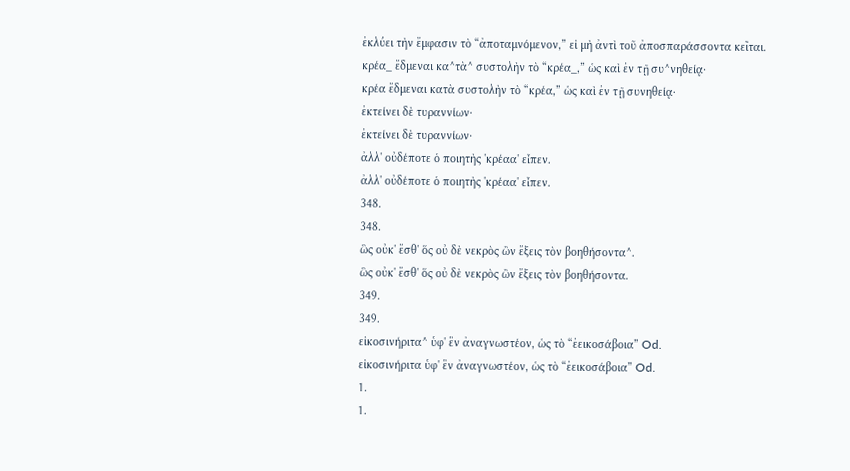ἐκλύει τὴν ἔμφασιν τὸ “ἀποταμνόμενον,” εἰ μὴ ἀντὶ τοῦ ἀποσπαράσσοντα κεῖται.
κρέα_ ἔδμεναι κα^τὰ^ συστολὴν τὸ “κρέα_,” ὡς καὶ ἐν τῇ συ^νηθείᾳ·
κρέα ἔδμεναι κατὰ συστολὴν τὸ “κρέα,” ὡς καὶ ἐν τῇ συνηθείᾳ·
ἐκτείνει δὲ τυραννίων·
ἐκτείνει δὲ τυραννίων·
ἀλλ' οὐδέποτε ὁ ποιητὴς 'κρέαα' εἶπεν.
ἀλλ' οὐδέποτε ὁ ποιητὴς 'κρέαα' εἶπεν.
348.
348.
ὣς οὐκ' ἔσθ' ὅς οὐ δὲ νεκρὸς ὢν ἔξεις τὸν βοηθήσοντα^.
ὣς οὐκ' ἔσθ' ὅς οὐ δὲ νεκρὸς ὢν ἔξεις τὸν βοηθήσοντα.
349.
349.
εἰκοσινήριτα^ ὑφ' ἓν ἀναγνωστέον, ὡς τὸ “ἐεικοσάβοια” Od.
εἰκοσινήριτα ὑφ' ἓν ἀναγνωστέον, ὡς τὸ “ἐεικοσάβοια” Od.
1.
1.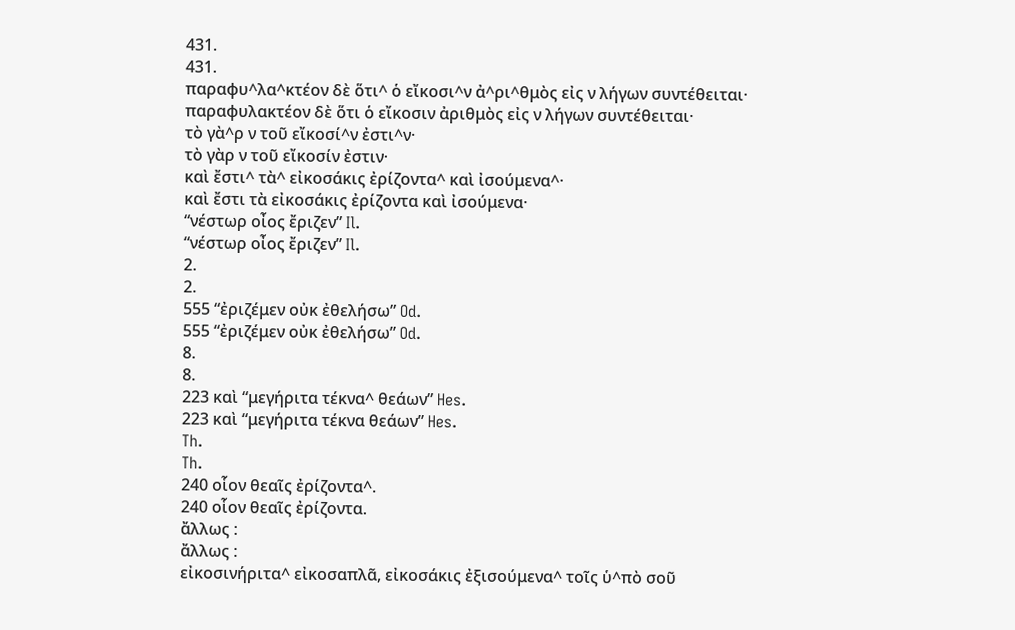431.
431.
παραφυ^λα^κτέον δὲ ὅτι^ ὁ εἴκοσι^ν ἀ^ρι^θμὸς εἰς ν λήγων συντέθειται·
παραφυλακτέον δὲ ὅτι ὁ εἴκοσιν ἀριθμὸς εἰς ν λήγων συντέθειται·
τὸ γὰ^ρ ν τοῦ εἴκοσί^ν ἐστι^ν·
τὸ γὰρ ν τοῦ εἴκοσίν ἐστιν·
καὶ ἔστι^ τὰ^ εἰκοσάκις ἐρίζοντα^ καὶ ἰσούμενα^·
καὶ ἔστι τὰ εἰκοσάκις ἐρίζοντα καὶ ἰσούμενα·
“νέστωρ οἶος ἔριζεν” Il.
“νέστωρ οἶος ἔριζεν” Il.
2.
2.
555 “ἐριζέμεν οὐκ ἐθελήσω” Od.
555 “ἐριζέμεν οὐκ ἐθελήσω” Od.
8.
8.
223 καὶ “μεγήριτα τέκνα^ θεάων” Hes.
223 καὶ “μεγήριτα τέκνα θεάων” Hes.
Th.
Th.
240 οἷον θεαῖς ἐρίζοντα^.
240 οἷον θεαῖς ἐρίζοντα.
ἄλλως :
ἄλλως :
εἰκοσινήριτα^ εἰκοσαπλᾶ, εἰκοσάκις ἐξισούμενα^ τοῖς ὑ^πὸ σοῦ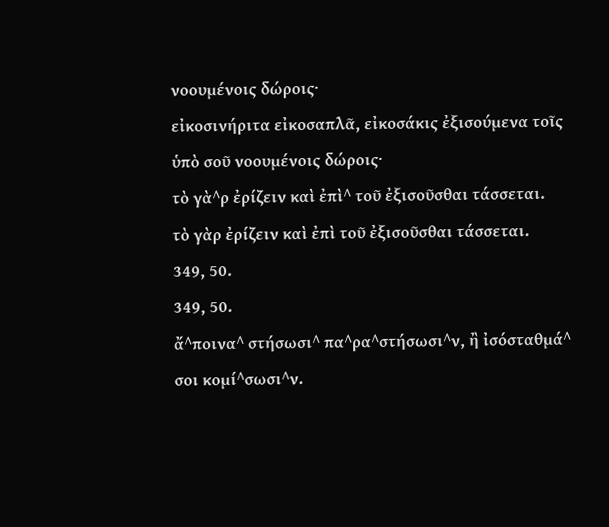νοουμένοις δώροις·
εἰκοσινήριτα εἰκοσαπλᾶ, εἰκοσάκις ἐξισούμενα τοῖς ὑπὸ σοῦ νοουμένοις δώροις·
τὸ γὰ^ρ ἐρίζειν καὶ ἐπὶ^ τοῦ ἐξισοῦσθαι τάσσεται.
τὸ γὰρ ἐρίζειν καὶ ἐπὶ τοῦ ἐξισοῦσθαι τάσσεται.
349, 50.
349, 50.
ἄ^ποινα^ στήσωσι^ πα^ρα^στήσωσι^ν, ἢ ἰσόσταθμά^ σοι κομί^σωσι^ν.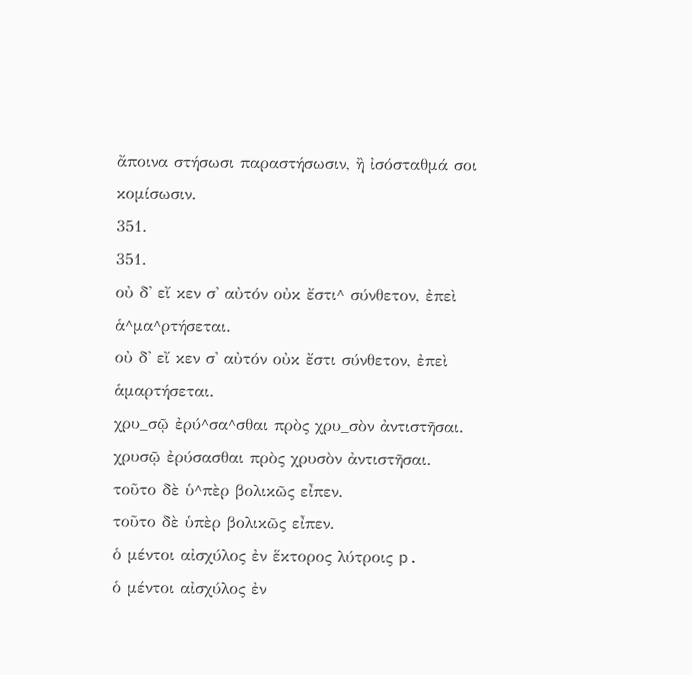ἄποινα στήσωσι παραστήσωσιν, ἢ ἰσόσταθμά σοι κομίσωσιν.
351.
351.
οὐ δ' εἴ κεν σ' αὐτόν οὐκ ἔστι^ σύνθετον, ἐπεὶ ἁ^μα^ρτήσεται.
οὐ δ' εἴ κεν σ' αὐτόν οὐκ ἔστι σύνθετον, ἐπεὶ ἁμαρτήσεται.
χρυ_σῷ ἐρύ^σα^σθαι πρὸς χρυ_σὸν ἀντιστῆσαι.
χρυσῷ ἐρύσασθαι πρὸς χρυσὸν ἀντιστῆσαι.
τοῦτο δὲ ὑ^πὲρ βολικῶς εἶπεν.
τοῦτο δὲ ὑπὲρ βολικῶς εἶπεν.
ὁ μέντοι αἰσχύλος ἐν ἕκτορος λύτροις p.
ὁ μέντοι αἰσχύλος ἐν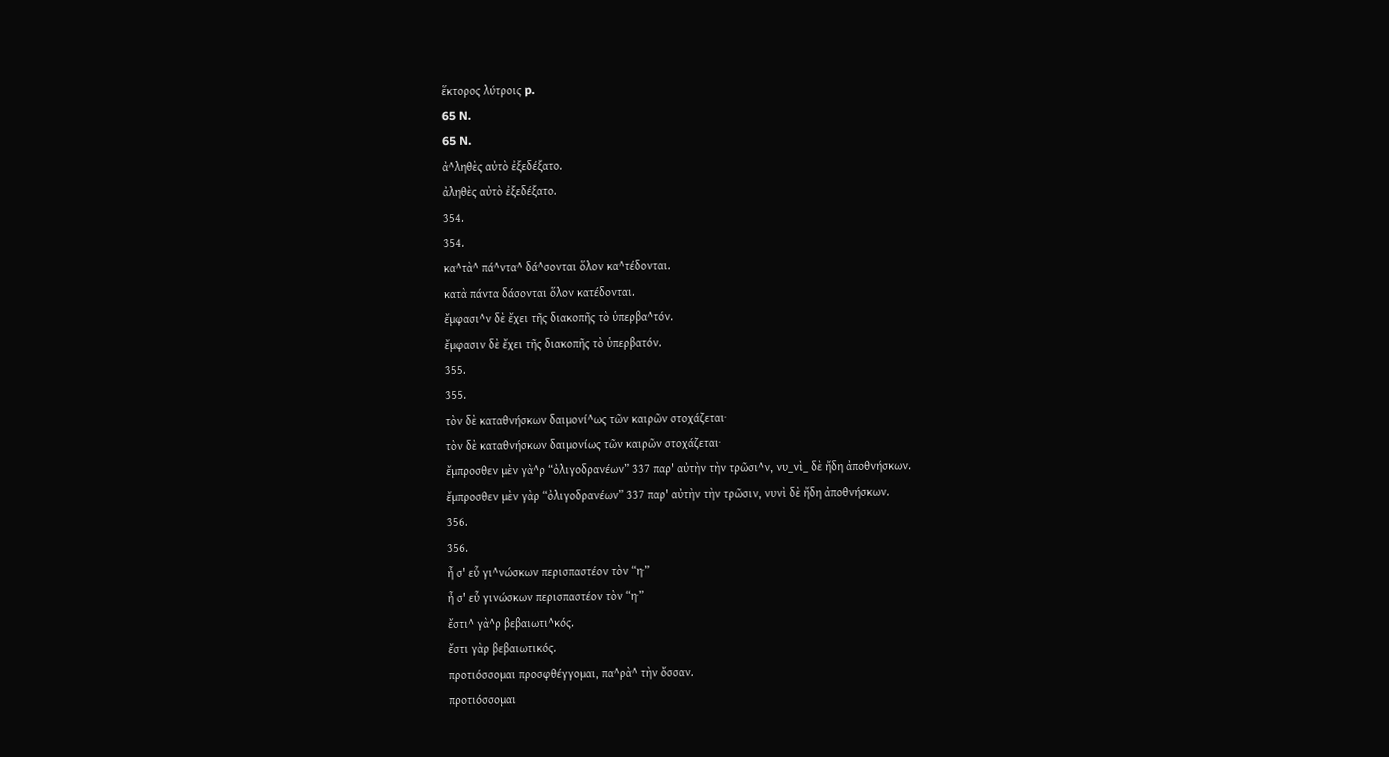ἕκτορος λύτροις p.
65 N.
65 N.
ἀ^ληθὲς αὐτὸ ἐξεδέξατο.
ἀληθὲς αὐτὸ ἐξεδέξατο.
354.
354.
κα^τὰ^ πά^ντα^ δά^σονται ὅλον κα^τέδονται.
κατὰ πάντα δάσονται ὅλον κατέδονται.
ἔμφασι^ν δὲ ἔχει τῆς διακοπῆς τὸ ὑπερβα^τόν.
ἔμφασιν δὲ ἔχει τῆς διακοπῆς τὸ ὑπερβατόν.
355.
355.
τὸν δὲ καταθνήσκων δαιμονί^ως τῶν καιρῶν στοχάζεται·
τὸν δὲ καταθνήσκων δαιμονίως τῶν καιρῶν στοχάζεται·
ἔμπροσθεν μὲν γὰ^ρ “ὀλιγοδρανέων” 337 παρ' αὐτὴν τὴν τρῶσι^ν, νυ_νὶ_ δὲ ἤδη ἀποθνήσκων.
ἔμπροσθεν μὲν γὰρ “ὀλιγοδρανέων” 337 παρ' αὐτὴν τὴν τρῶσιν, νυνὶ δὲ ἤδη ἀποθνήσκων.
356.
356.
ἦ σ' εὗ γι^νώσκων περισπαστέον τὸν “η·”
ἦ σ' εὗ γινώσκων περισπαστέον τὸν “η·”
ἔστι^ γὰ^ρ βεβαιωτι^κός.
ἔστι γὰρ βεβαιωτικός.
προτιόσσομαι προσφθέγγομαι, πα^ρὰ^ τὴν ὄσσαν.
προτιόσσομαι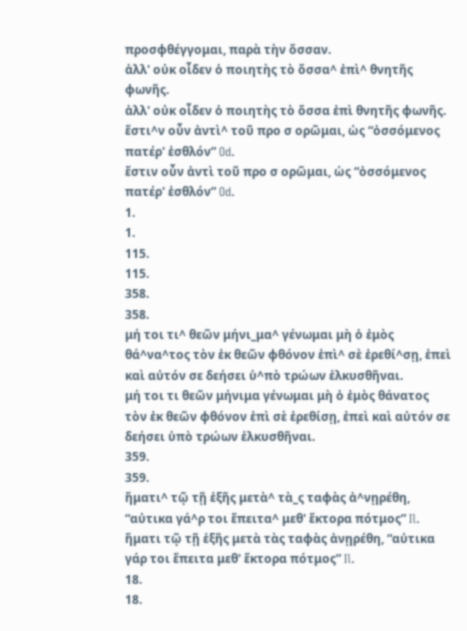προσφθέγγομαι, παρὰ τὴν ὄσσαν.
ἀλλ' οὐκ οἶδεν ὁ ποιητὴς τὸ ὄσσα^ ἐπὶ^ θνητῆς φωνῆς.
ἀλλ' οὐκ οἶδεν ὁ ποιητὴς τὸ ὄσσα ἐπὶ θνητῆς φωνῆς.
ἔστι^ν οὖν ἀντὶ^ τοῦ προ σ ορῶμαι, ὡς “ὀσσόμενος πατέρ' ἐσθλόν” Od.
ἔστιν οὖν ἀντὶ τοῦ προ σ ορῶμαι, ὡς “ὀσσόμενος πατέρ' ἐσθλόν” Od.
1.
1.
115.
115.
358.
358.
μή τοι τι^ θεῶν μήνι_μα^ γένωμαι μὴ ὁ ἐμὸς θά^να^τος τὸν ἐκ θεῶν φθόνον ἐπὶ^ σὲ ἐρεθί^σῃ, ἐπεὶ καὶ αὐτόν σε δεήσει ὑ^πὸ τρώων ἑλκυσθῆναι.
μή τοι τι θεῶν μήνιμα γένωμαι μὴ ὁ ἐμὸς θάνατος τὸν ἐκ θεῶν φθόνον ἐπὶ σὲ ἐρεθίσῃ, ἐπεὶ καὶ αὐτόν σε δεήσει ὑπὸ τρώων ἑλκυσθῆναι.
359.
359.
ἤματι^ τῷ τῇ ἑξῆς μετὰ^ τὰ_ς ταφὰς ἀ^νῃρέθη, “αὐτικα γά^ρ τοι ἔπειτα^ μεθ' ἕκτορα πότμος” Il.
ἤματι τῷ τῇ ἑξῆς μετὰ τὰς ταφὰς ἀνῃρέθη, “αὐτικα γάρ τοι ἔπειτα μεθ' ἕκτορα πότμος” Il.
18.
18.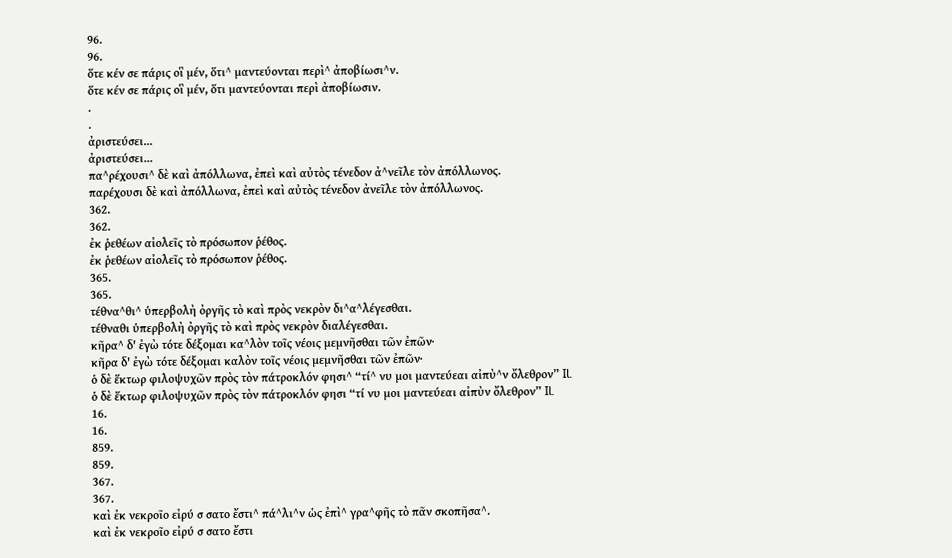96.
96.
ὅτε κέν σε πάρις οἳ μέν, ὅτι^ μαντεύονται περὶ^ ἀποβίωσι^ν.
ὅτε κέν σε πάρις οἳ μέν, ὅτι μαντεύονται περὶ ἀποβίωσιν.
.
.
ἀριστεύσει...
ἀριστεύσει...
πα^ρέχουσι^ δὲ καὶ ἀπόλλωνα, ἐπεὶ καὶ αὐτὸς τένεδον ἀ^νεῖλε τὸν ἀπόλλωνος.
παρέχουσι δὲ καὶ ἀπόλλωνα, ἐπεὶ καὶ αὐτὸς τένεδον ἀνεῖλε τὸν ἀπόλλωνος.
362.
362.
ἐκ ῥεθέων αἰολεῖς τὸ πρόσωπον ῥέθος.
ἐκ ῥεθέων αἰολεῖς τὸ πρόσωπον ῥέθος.
365.
365.
τέθνα^θι^ ὑπερβολὴ ὀργῆς τὸ καὶ πρὸς νεκρὸν δι^α^λέγεσθαι.
τέθναθι ὑπερβολὴ ὀργῆς τὸ καὶ πρὸς νεκρὸν διαλέγεσθαι.
κῆρα^ δ' ἐγὼ τότε δέξομαι κα^λὸν τοῖς νέοις μεμνῆσθαι τῶν ἐπῶν·
κῆρα δ' ἐγὼ τότε δέξομαι καλὸν τοῖς νέοις μεμνῆσθαι τῶν ἐπῶν·
ὁ δὲ ἕκτωρ φιλοψυχῶν πρὸς τὸν πάτροκλόν φησι^ “τί^ νυ μοι μαντεύεαι αἰπὺ^ν ὄλεθρον” Il.
ὁ δὲ ἕκτωρ φιλοψυχῶν πρὸς τὸν πάτροκλόν φησι “τί νυ μοι μαντεύεαι αἰπὺν ὄλεθρον” Il.
16.
16.
859.
859.
367.
367.
καὶ ἐκ νεκροῖο εἰρύ σ σατο ἔστι^ πά^λι^ν ὡς ἐπὶ^ γρα^φῆς τὸ πᾶν σκοπῆσα^.
καὶ ἐκ νεκροῖο εἰρύ σ σατο ἔστι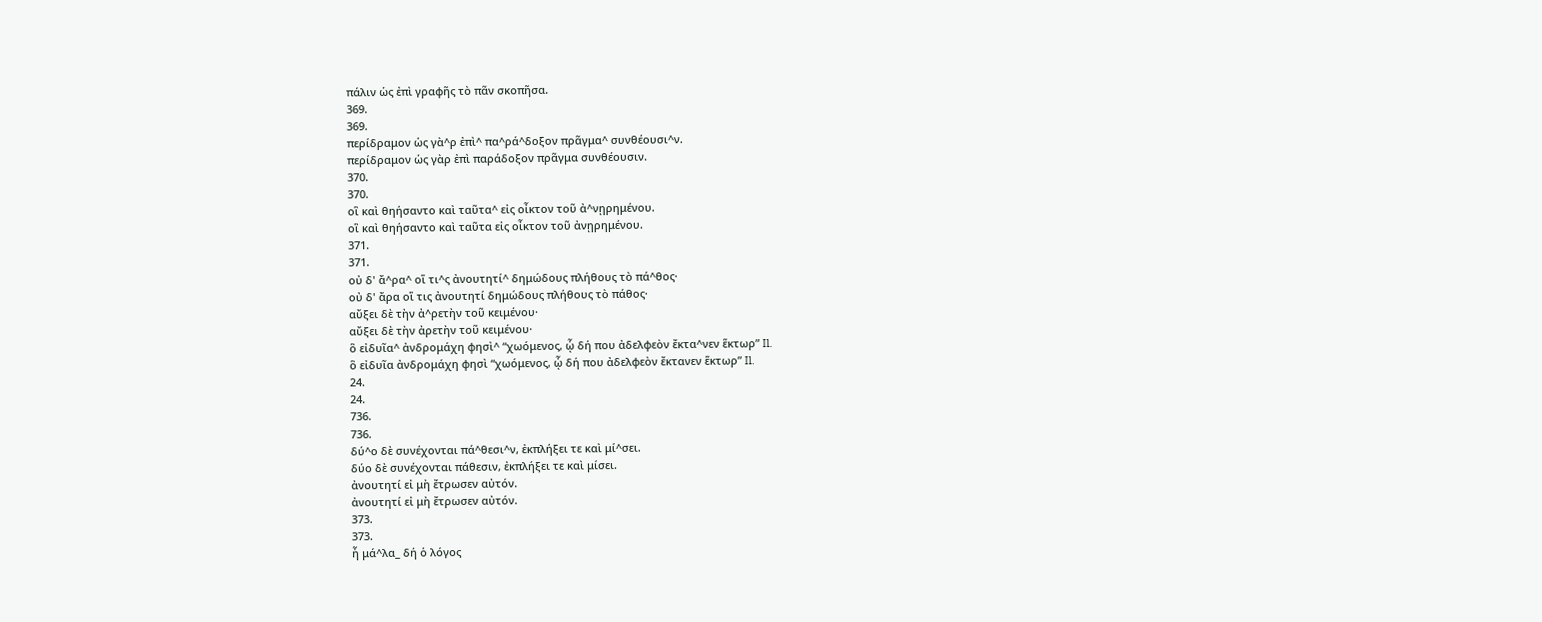πάλιν ὡς ἐπὶ γραφῆς τὸ πᾶν σκοπῆσα.
369.
369.
περίδραμον ὡς γὰ^ρ ἐπὶ^ πα^ρά^δοξον πρᾶγμα^ συνθέουσι^ν.
περίδραμον ὡς γὰρ ἐπὶ παράδοξον πρᾶγμα συνθέουσιν.
370.
370.
οἳ καὶ θηήσαντο καὶ ταῦτα^ εἰς οἶκτον τοῦ ἀ^νῃρημένου.
οἳ καὶ θηήσαντο καὶ ταῦτα εἰς οἶκτον τοῦ ἀνῃρημένου.
371.
371.
οὐ δ' ἄ^ρα^ οἵ τι^ς ἀνουτητί^ δημώδους πλήθους τὸ πά^θος·
οὐ δ' ἄρα οἵ τις ἀνουτητί δημώδους πλήθους τὸ πάθος·
αὔξει δὲ τὴν ἀ^ρετὴν τοῦ κειμένου·
αὔξει δὲ τὴν ἀρετὴν τοῦ κειμένου·
ὃ εἰδυῖα^ ἀνδρομάχη φησὶ^ “χωόμενος, ᾧ δή που ἀδελφεὸν ἔκτα^νεν ἕκτωρ” Il.
ὃ εἰδυῖα ἀνδρομάχη φησὶ “χωόμενος, ᾧ δή που ἀδελφεὸν ἔκτανεν ἕκτωρ” Il.
24.
24.
736.
736.
δύ^ο δὲ συνέχονται πά^θεσι^ν, ἐκπλήξει τε καὶ μί^σει.
δύο δὲ συνέχονται πάθεσιν, ἐκπλήξει τε καὶ μίσει.
ἀνουτητί εἰ μὴ ἔτρωσεν αὐτόν.
ἀνουτητί εἰ μὴ ἔτρωσεν αὐτόν.
373.
373.
ἦ μά^λα_ δή ὁ λόγος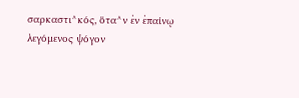σαρκαστι^κός, ὅτα^ν ἐν ἐπαίνῳ λεγόμενος ψόγον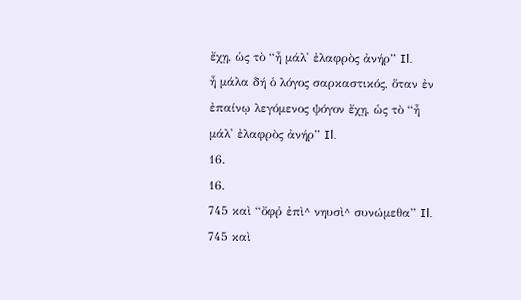ἔχῃ, ὡς τὸ “ἦ μάλ' ἐλαφρὸς ἀνήρ” Il.
ἦ μάλα δή ὁ λόγος σαρκαστικός, ὅταν ἐν ἐπαίνῳ λεγόμενος ψόγον ἔχῃ, ὡς τὸ “ἦ μάλ' ἐλαφρὸς ἀνήρ” Il.
16.
16.
745 καὶ “ὄφῤ ἐπὶ^ νηυσὶ^ συνώμεθα” Il.
745 καὶ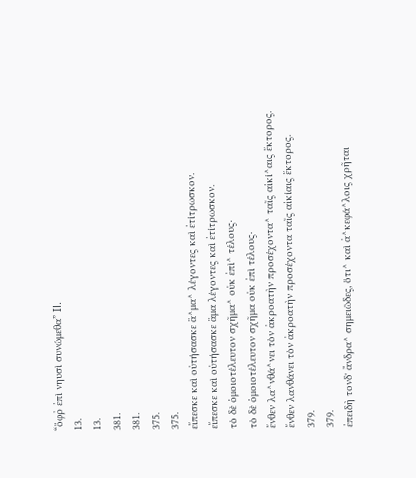“ὄφῤ ἐπὶ νηυσὶ συνώμεθα” Il.
13.
13.
381.
381.
375.
375.
εἴπεσκε καὶ οὐτήσασκε ἅ^μα^ λέγοντες καὶ ἐτίτρωσκον.
εἴπεσκε καὶ οὐτήσασκε ἅμα λέγοντες καὶ ἐτίτρωσκον.
τὸ δὲ ὁμοιοτέλευτον σχῆμα^ οὐκ ἐπὶ^ τέλους·
τὸ δὲ ὁμοιοτέλευτον σχῆμα οὐκ ἐπὶ τέλους·
ἔνθεν λα^νθά^νει τὸν ἀκροατὴν προσέχοντα^ ταῖς αἰκί^αις ἕκτορος.
ἔνθεν λανθάνει τὸν ἀκροατὴν προσέχοντα ταῖς αἰκίαις ἕκτορος.
379.
379.
ἐπειδὴ τονδ' ἄνδρα^ σημειῶδες, ὅτι^ καὶ ἀ^κεφά^λοις χρῆται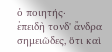ὁ ποιητής·
ἐπειδὴ τονδ' ἄνδρα σημειῶδες, ὅτι καὶ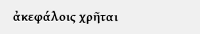ἀκεφάλοις χρῆται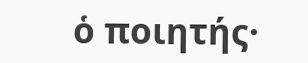ὁ ποιητής·